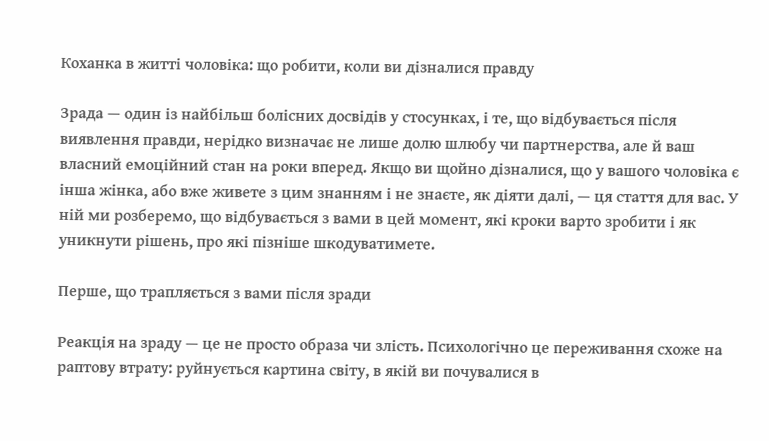Коханка в житті чоловіка: що робити, коли ви дізналися правду

Зрада — один із найбільш болісних досвідів у стосунках, і те, що відбувається після виявлення правди, нерідко визначає не лише долю шлюбу чи партнерства, але й ваш власний емоційний стан на роки вперед. Якщо ви щойно дізналися, що у вашого чоловіка є інша жінка, або вже живете з цим знанням і не знаєте, як діяти далі, — ця стаття для вас. У ній ми розберемо, що відбувається з вами в цей момент, які кроки варто зробити і як уникнути рішень, про які пізніше шкодуватимете.

Перше, що трапляється з вами після зради

Реакція на зраду — це не просто образа чи злість. Психологічно це переживання схоже на раптову втрату: руйнується картина світу, в якій ви почувалися в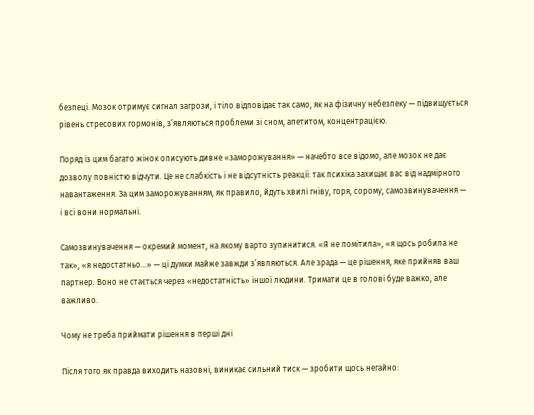безпеці. Мозок отримує сигнал загрози, і тіло відповідає так само, як на фізичну небезпеку — підвищується рівень стресових гормонів, з’являються проблеми зі сном, апетитом, концентрацією.

Поряд із цим багато жінок описують дивне «заморожування» — начебто все відомо, але мозок не дає дозволу повністю відчути. Це не слабкість і не відсутність реакції: так психіка захищає вас від надмірного навантаження. За цим заморожуванням, як правило, йдуть хвилі гніву, горя, сорому, самозвинувачення — і всі вони нормальні.

Самозвинувачення — окремий момент, на якому варто зупинитися. «Я не помітила», «я щось робила не так», «я недостатньо…» — ці думки майже завжди з’являються. Але зрада — це рішення, яке прийняв ваш партнер. Воно не стається через «недостатність» іншої людини. Тримати це в голові буде важко, але важливо.

Чому не треба приймати рішення в перші дні

Після того як правда виходить назовні, виникає сильний тиск — зробити щось негайно: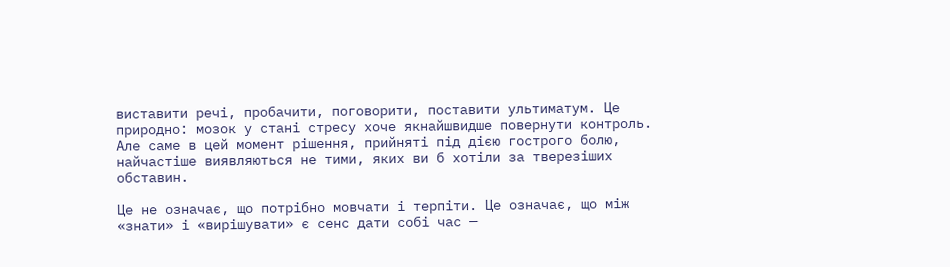виставити речі, пробачити, поговорити, поставити ультиматум. Це природно: мозок у стані стресу хоче якнайшвидше повернути контроль. Але саме в цей момент рішення, прийняті під дією гострого болю, найчастіше виявляються не тими, яких ви б хотіли за тверезіших обставин.

Це не означає, що потрібно мовчати і терпіти. Це означає, що між «знати» і «вирішувати» є сенс дати собі час —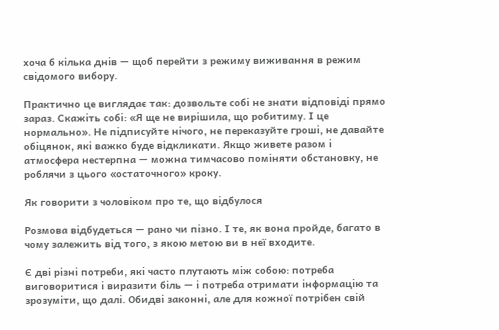хоча б кілька днів — щоб перейти з режиму виживання в режим свідомого вибору.

Практично це виглядає так: дозвольте собі не знати відповіді прямо зараз. Скажіть собі: «Я ще не вирішила, що робитиму. І це нормально». Не підписуйте нічого, не переказуйте гроші, не давайте обіцянок, які важко буде відкликати. Якщо живете разом і атмосфера нестерпна — можна тимчасово поміняти обстановку, не роблячи з цього «остаточного» кроку.

Як говорити з чоловіком про те, що відбулося

Розмова відбудеться — рано чи пізно. І те, як вона пройде, багато в чому залежить від того, з якою метою ви в неї входите.

Є дві різні потреби, які часто плутають між собою: потреба виговоритися і виразити біль — і потреба отримати інформацію та зрозуміти, що далі. Обидві законні, але для кожної потрібен свій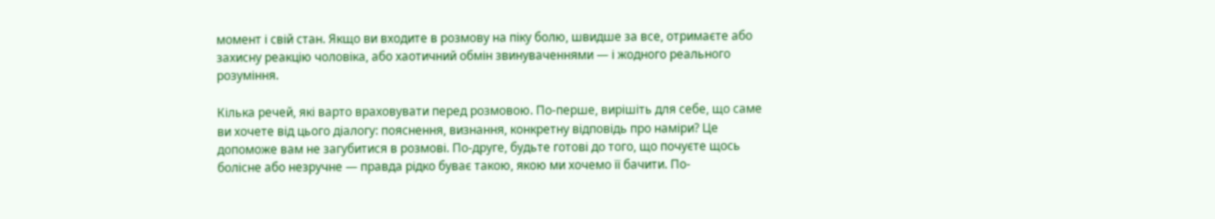момент і свій стан. Якщо ви входите в розмову на піку болю, швидше за все, отримаєте або захисну реакцію чоловіка, або хаотичний обмін звинуваченнями — і жодного реального розуміння.

Кілька речей, які варто враховувати перед розмовою. По-перше, вирішіть для себе, що саме ви хочете від цього діалогу: пояснення, визнання, конкретну відповідь про наміри? Це допоможе вам не загубитися в розмові. По-друге, будьте готові до того, що почуєте щось болісне або незручне — правда рідко буває такою, якою ми хочемо її бачити. По-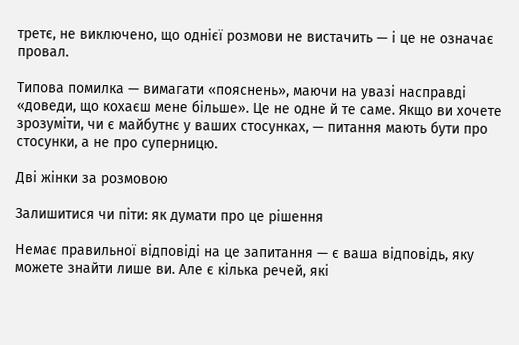третє, не виключено, що однієї розмови не вистачить — і це не означає провал.

Типова помилка — вимагати «пояснень», маючи на увазі насправді «доведи, що кохаєш мене більше». Це не одне й те саме. Якщо ви хочете зрозуміти, чи є майбутнє у ваших стосунках, — питання мають бути про стосунки, а не про суперницю.

Дві жінки за розмовою

Залишитися чи піти: як думати про це рішення

Немає правильної відповіді на це запитання — є ваша відповідь, яку можете знайти лише ви. Але є кілька речей, які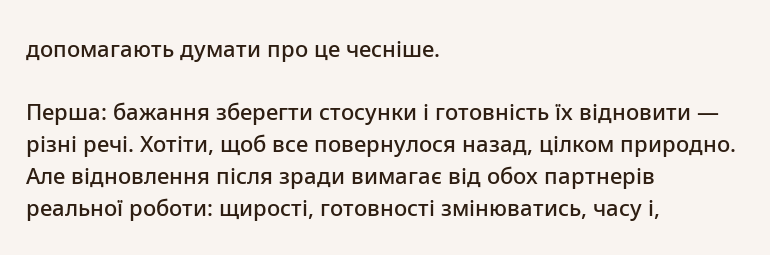допомагають думати про це чесніше.

Перша: бажання зберегти стосунки і готовність їх відновити — різні речі. Хотіти, щоб все повернулося назад, цілком природно. Але відновлення після зради вимагає від обох партнерів реальної роботи: щирості, готовності змінюватись, часу і,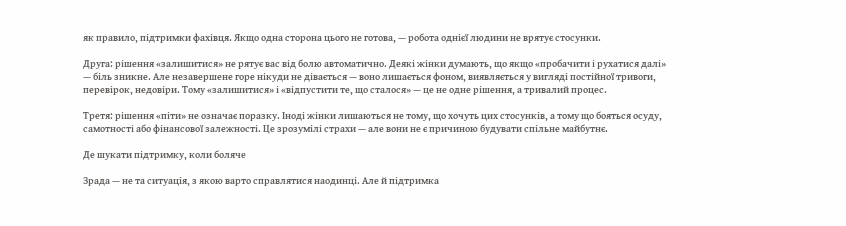як правило, підтримки фахівця. Якщо одна сторона цього не готова, — робота однієї людини не врятує стосунки.

Друга: рішення «залишитися» не рятує вас від болю автоматично. Деякі жінки думають, що якщо «пробачити і рухатися далі» — біль зникне. Але незавершене горе нікуди не дівається — воно лишається фоном, виявляється у вигляді постійної тривоги, перевірок, недовіри. Тому «залишитися» і «відпустити те, що сталося» — це не одне рішення, а тривалий процес.

Третя: рішення «піти» не означає поразку. Іноді жінки лишаються не тому, що хочуть цих стосунків, а тому що бояться осуду, самотності або фінансової залежності. Це зрозумілі страхи — але вони не є причиною будувати спільне майбутнє.

Де шукати підтримку, коли боляче

Зрада — не та ситуація, з якою варто справлятися наодинці. Але й підтримка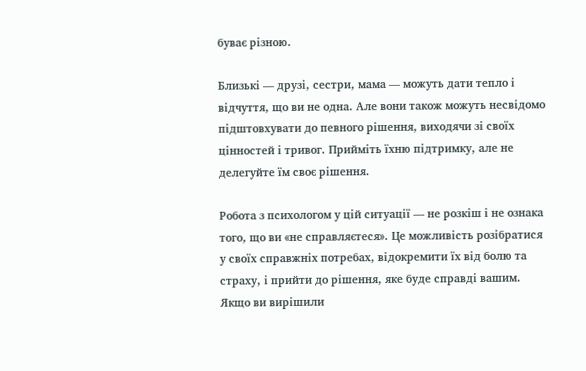буває різною.

Близькі — друзі, сестри, мама — можуть дати тепло і відчуття, що ви не одна. Але вони також можуть несвідомо підштовхувати до певного рішення, виходячи зі своїх цінностей і тривог. Прийміть їхню підтримку, але не делегуйте їм своє рішення.

Робота з психологом у цій ситуації — не розкіш і не ознака того, що ви «не справляєтеся». Це можливість розібратися у своїх справжніх потребах, відокремити їх від болю та страху, і прийти до рішення, яке буде справді вашим. Якщо ви вирішили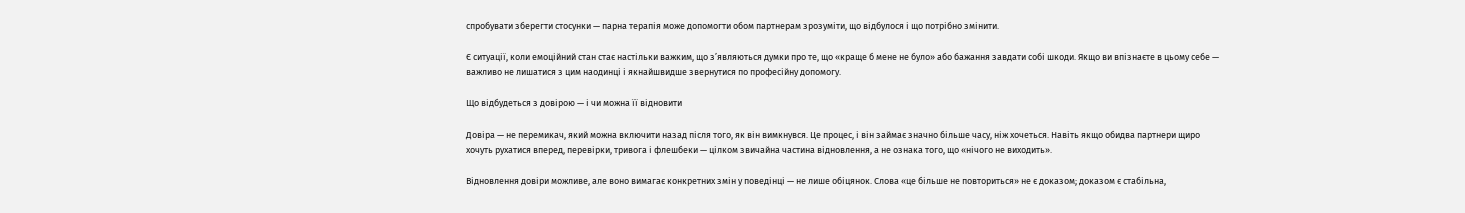спробувати зберегти стосунки — парна терапія може допомогти обом партнерам зрозуміти, що відбулося і що потрібно змінити.

Є ситуації, коли емоційний стан стає настільки важким, що з’являються думки про те, що «краще б мене не було» або бажання завдати собі шкоди. Якщо ви впізнаєте в цьому себе — важливо не лишатися з цим наодинці і якнайшвидше звернутися по професійну допомогу.

Що відбудеться з довірою — і чи можна її відновити

Довіра — не перемикач, який можна включити назад після того, як він вимкнувся. Це процес, і він займає значно більше часу, ніж хочеться. Навіть якщо обидва партнери щиро хочуть рухатися вперед, перевірки, тривога і флешбеки — цілком звичайна частина відновлення, а не ознака того, що «нічого не виходить».

Відновлення довіри можливе, але воно вимагає конкретних змін у поведінці — не лише обіцянок. Слова «це більше не повториться» не є доказом; доказом є стабільна,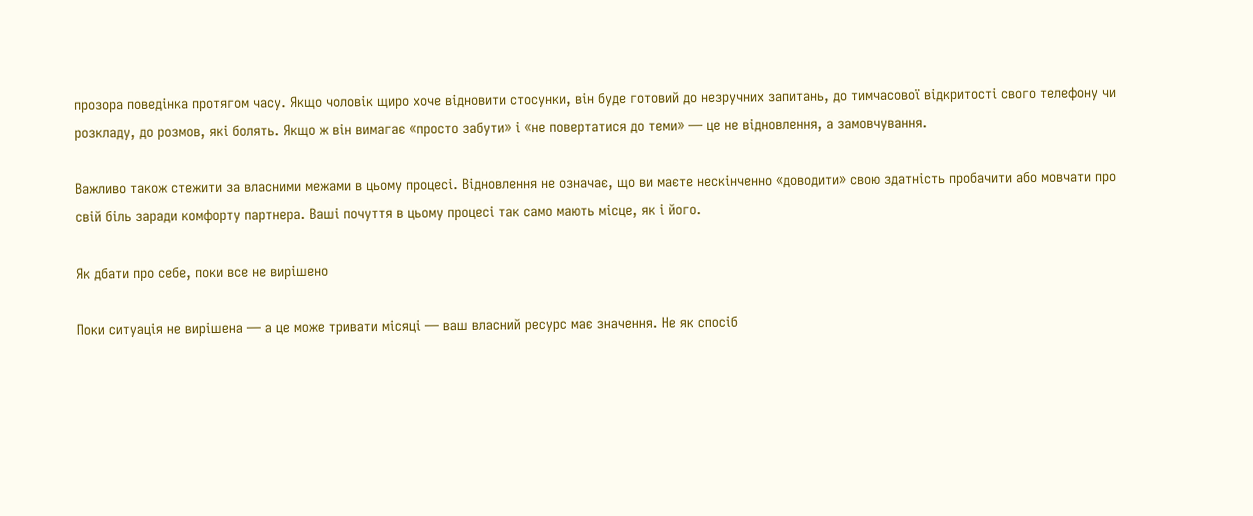прозора поведінка протягом часу. Якщо чоловік щиро хоче відновити стосунки, він буде готовий до незручних запитань, до тимчасової відкритості свого телефону чи розкладу, до розмов, які болять. Якщо ж він вимагає «просто забути» і «не повертатися до теми» — це не відновлення, а замовчування.

Важливо також стежити за власними межами в цьому процесі. Відновлення не означає, що ви маєте нескінченно «доводити» свою здатність пробачити або мовчати про свій біль заради комфорту партнера. Ваші почуття в цьому процесі так само мають місце, як і його.

Як дбати про себе, поки все не вирішено

Поки ситуація не вирішена — а це може тривати місяці — ваш власний ресурс має значення. Не як спосіб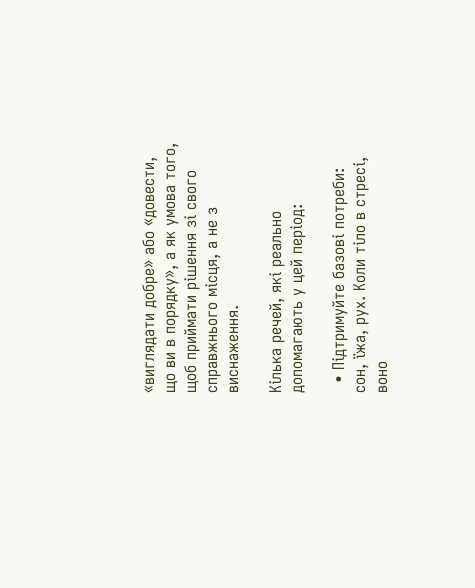«виглядати добре» або «довести, що ви в порядку», а як умова того, щоб приймати рішення зі свого справжнього місця, а не з виснаження.

Кілька речей, які реально допомагають у цей період:

  • Підтримуйте базові потреби: сон, їжа, рух. Коли тіло в стресі, воно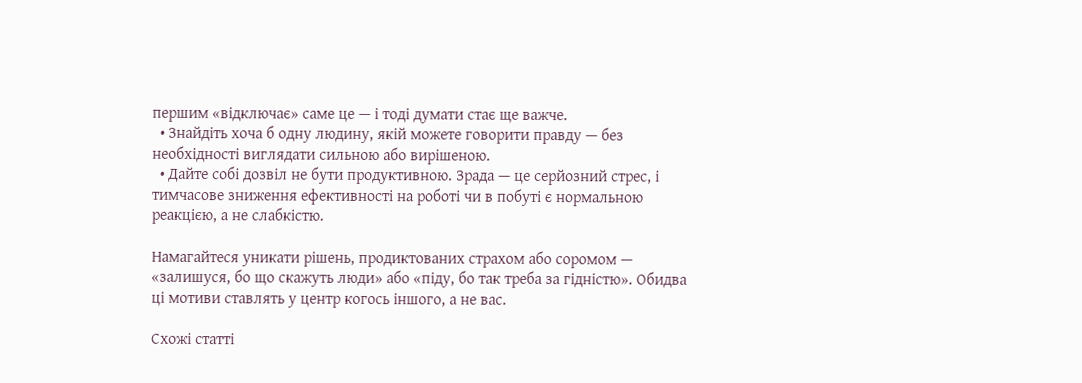першим «відключає» саме це — і тоді думати стає ще важче.
  • Знайдіть хоча б одну людину, якій можете говорити правду — без необхідності виглядати сильною або вирішеною.
  • Дайте собі дозвіл не бути продуктивною. Зрада — це серйозний стрес, і тимчасове зниження ефективності на роботі чи в побуті є нормальною реакцією, а не слабкістю.

Намагайтеся уникати рішень, продиктованих страхом або соромом — «залишуся, бо що скажуть люди» або «піду, бо так треба за гідністю». Обидва ці мотиви ставлять у центр когось іншого, а не вас.

Схожі статті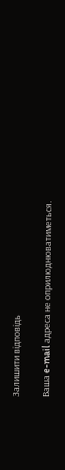Залишити відповідь

Ваша e-mail адреса не оприлюднюватиметься.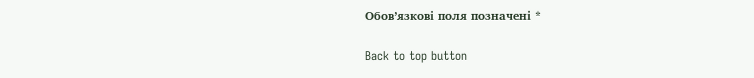Обов’язкові поля позначені *

Back to top button